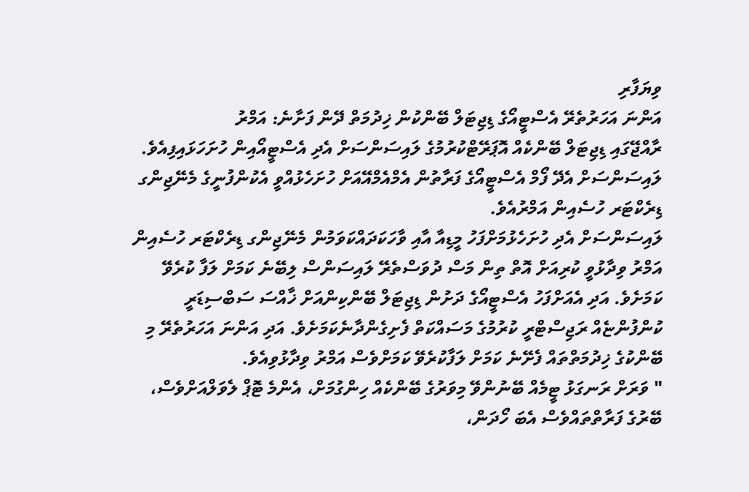ވިޔަފާރި
އަންނަ އަހަރުތެރޭ އެސްޓީއޯގެ ޑިޖިޓަލް ބޭންކުން ޚިދުމަތް ދޭން ފަށާނެ: އަމްރު
ރާއްޖޭގައި ޑިޖިޓަލް ބޭންކެއް އޮޕަރޭޓްކުރުމުގެ ލައިސަންސަށް އެދި އެސްޓީއޯއިން ހުށަހަޅައިފިއެވެ. ލައިސަންސަށް އެދޭ ފޯމް އެސްޓީއޯގެ ފަރާތުން އެމްއެމްއޭއަށް ހުށަހެޅުއްވީ އެކުންފުނީގެ މެނޭޖިންގ ޑިރެކްޓަރ ހުސެއިން އަމްރުއެވެ.
ލައިސަންސަށް އެދި ހުށަހެޅުމަށްފަހު މީޑިއާ އާއި ވާހަކަދައްކަވަމުން މެނޭޖިންގ ޑިރެކްޓަރ ހުސެއިން އަމްރު ވިދާޅުވީ ކުރިއަށް އޮތް ތިން މަސް ދުވަސްތެރޭ ލައިސަންސް ލިބޭނެ ކަމަށް ލަފާ ކުރެވޭ ކަމަށެވެ. އަދި އެއަށްފަހު އެސްޓީއޯގެ ދަށުން ޑިޖިޓަލް ބޭންކިންއަށް ޚާއްސަ ސަބްސިޑަރީ ކުންފުންޏެއް ރަޖިސްޓްރީ ކުރުމުގެ މަސައްކަތް ފެށިގެންދާނެކަމަށެވެ. އަދި އަންނަ އަހަރުތެރޭ މި ބޭންކުގެ ޚިދުމަތްތައް ފެށޭނެ ކަމަށް ލަފާކުރެވޭ ކަމަށްވެސް އަމްރު ވިދާޅުވިއެވެ.
" ވަރަށް ރަނގަޅު ޓީމެއް ބޭނުންވޭ މިވަރުގެ ބޭންކެއް ހިންގުމަށް، އެންމެ ޓޮޕް ލެވަލްއަށްވެސް، ބޭރުގެ ފަރާތްތައްވެސް އެބަ ހޯދަން،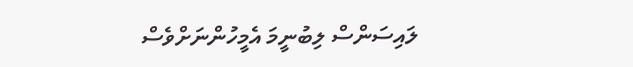ލައިސަންސް ލިބުނީމަ އެމީހުންނަށްވެސް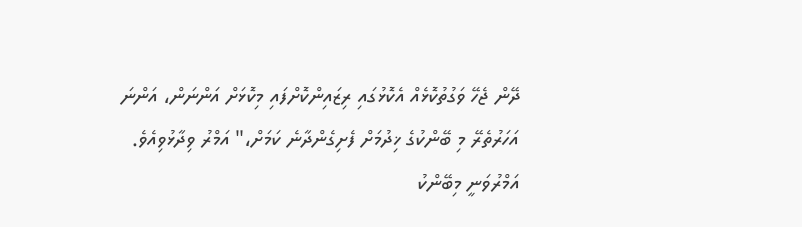ދޭން ޖެހޭ ވަގުތުކޮޅެއް އެކޮޅުގައި ރިޒައިންކޮށްފައި މިކޮޅަށް އަންނަން، އަންނަ އަހަރުތެރޭ މި ބޭންކުގެ ޚިދުމަށް ފެށިގެންދާނެ ކަމަށް،" އަމްރު ވިދާޅުވިއެވެ.
އަމްރުވަނީ މިބޭންކު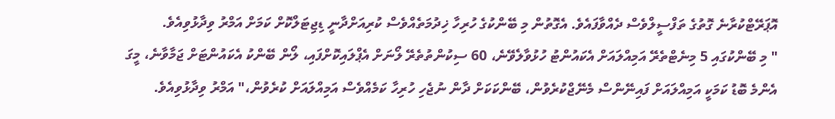އޮޕަރޭޓްކުރާނެ ގޮތުގެ ތަފްސީލްވެސް ދެއްވާފައެވެ. އެގޮތުން މި ބޭންކުގެ ހުރިހާ ޚިދުމަތެއްވެސް ކުރިއަށްދާނީ ޑިޖިޓަލްކޮށް ކަމަށް އަމްރު ވިދާޅުވިއެވެ.
" މި ބޭންކުގައި 5 މިނެޓްތެރޭ އަމިއްލައަށް އެކައުންޓު ހުޅުވާލެވޭނެ، 60 ސިކުންތުތެރޭ ލޯނަށް އެޕްލައިކޮށްފައި، ލޯން ބޭންކު އެކައުންޓަށް ޖަމާވާނެ، މީގަ އެންމެ ބޮޑު ކަމަކީ އަމިއްލައަށް ފައިނޭންސް މެނޭޖްކުރެވުން، ބޭންކަކަށް ދާން ނުޖެހި ހުރިހާ ކަމެއްވެސް އަމިއްލައަށް ކުރެވުން،" އަމްރު ވިދާޅުވިއެވެ.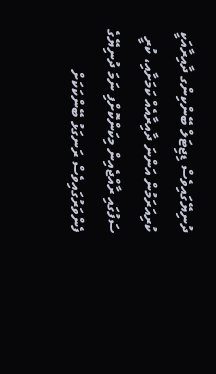ދުނިޔޭގައިވެސް ޑިޖިޓަލް ބޭންކިންގ ދާއިރާއަކީ ކުރިއަރަމުން އަންނަ ދާއިރާއެއް ކަމަށާއި، ކުރީ ސަފުގައި ރާއްޖެއިން މިކަންކޮށްފި ނަމަ ދުނިޔޭގެ ފެންވަރުގައިވެސް ރަނގަޅު ބޭންކަކަށް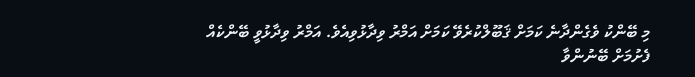މި ބޭންކު ވެގެންދާނެ ކަމަށް ޤަބޫލްކުރެވޭ ކަމަށް އަމްރު ވިދާޅުވިއެވެ. އަމްރު ވިދާޅުވީ ބޭންކެއް ފެށުމަށް ބޭނުންވާ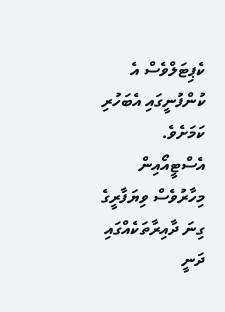ކެޕިޓަލްވެސް އެ ކުންފުނީގައި އެބަހުރި ކަމަށެވެ.
އެސްޓީއޯއިން މިހާރުވެސް ވިޔަފާރީގެ ގިނަ ދާއިރާތަކެއްގައި ދަނީ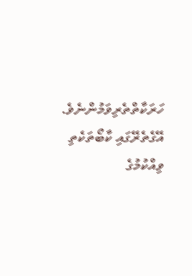ހަރަކާތްތެރިވަމުންނެވެ. އޭގެތެރޭގައި ކާބޯތަކެތި ވިއްކުމުގެ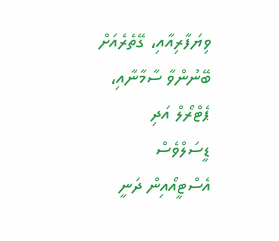ވިޔަފާރިއާއި، ގޭތެރެއަށް ބޭނުންވާ ސާމާނާއި، ޕެޓްރޯލް އަދި ޑީސަލްވެސް އެސްޓީއޯއިން ދަނީ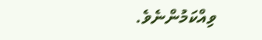ވިއްކަމުންނެވެ.